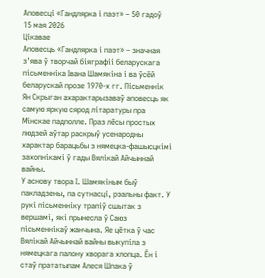Аповесці «Гандлярка і паэт» – 50 гадоў
15 мая 2026
Цікавае
Аповесць «Гандлярка і паэт» – значная з'ява ў творчай біяграфіі беларускага пісьменніка Івана Шамякіна і ва ўсёй беларускай прозе 1970-х гг. Пісьменнік Ян Скрыган ахарактарызаваў аповесць як самую яркую сярод літаратуры пра Мінскае падполле. Праз лёсы простых людзей аўтар раскрыў усенародны характар барацьбы з нямецка-фашысцкімі захопнікамі ў гады Вялікай Айчыннай вайны.
У аснову твора І. Шамякіным быў пакладзены, па сутнасці, рэальны факт. У рукі пісьменніку трапіў сшытак з вершамі, які прынесла ў Саюз пісьменнікаў жанчына. Яе цётка ў час Вялікай Айчыннай вайны выкупіла з нямецкага палону хворага хлопца. Ён і стаў прататыпам Алеся Шпака ў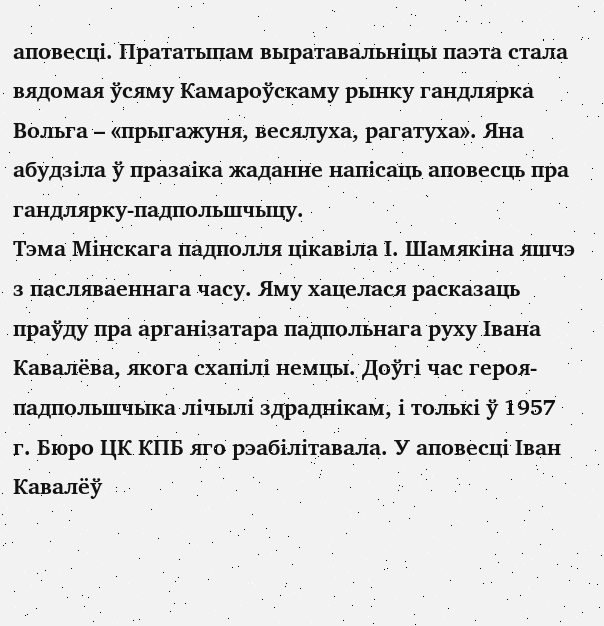аповесці. Прататыпам выратавальніцы паэта стала вядомая ўсяму Камароўскаму рынку гандлярка Вольга – «прыгажуня, весялуха, рагатуха». Яна абудзіла ў празаіка жаданне напісаць аповесць пра гандлярку-падпольшчыцу.
Тэма Мінскага падполля цікавіла І. Шамякіна яшчэ з пасляваеннага часу. Яму хацелася расказаць праўду пра арганізатара падпольнага руху Івана Кавалёва, якога схапілі немцы. Доўгі час героя-падпольшчыка лічылі здраднікам, і толькі ў 1957 г. Бюро ЦК КПБ яго рэабілітавала. У аповесці Іван Кавалёў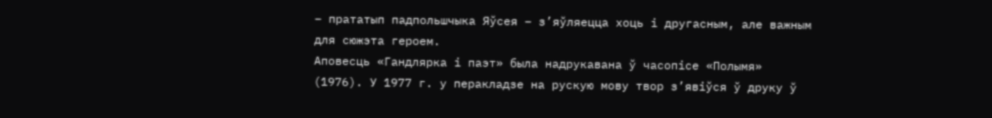– прататып падпольшчыка Яўсея – з’яўляецца хоць і другасным, але важным для сюжэта героем.
Аповесць «Гандлярка і паэт» была надрукавана ў часопісе «Полымя» (1976). У 1977 г. у перакладзе на рускую мову твор з’явіўся ў друку ў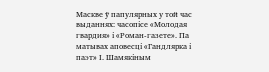Маскве ў папулярных у той час выданнях: часопісе «Молодая гвардия» і «Роман-газете». Па матывах аповесці «Гандлярка і паэт» І. Шамякіным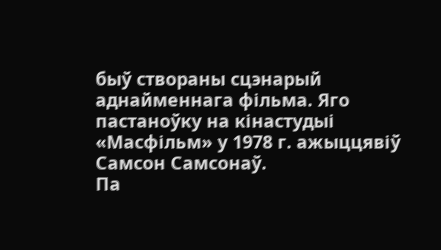быў створаны сцэнарый аднайменнага фільма. Яго пастаноўку на кінастудыі «Масфільм» у 1978 г. ажыццявіў Самсон Самсонаў.
Па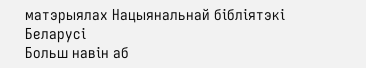матэрыялах Нацыянальнай бібліятэкі Беларусі
Больш навін аб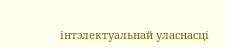інтэлектуальнай уласнасці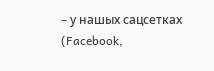– у нашых сацсетках (Facebook,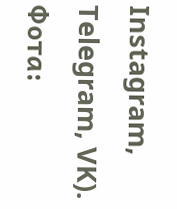Instagram, Telegram, VK).
Фота: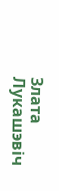Злата Лукашэвіч